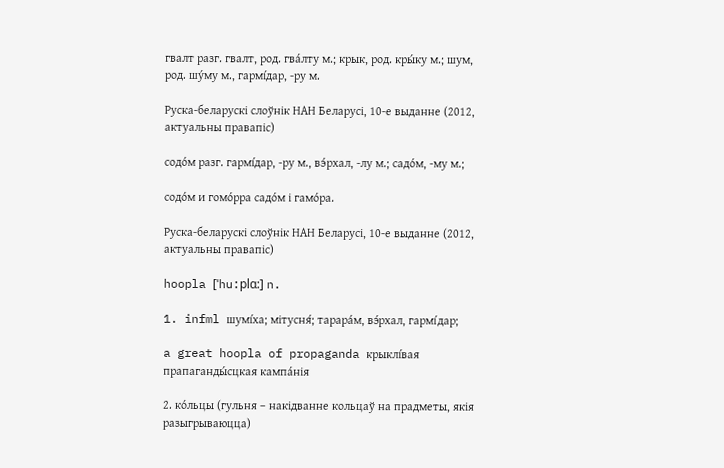гвалт разг. гвалт, род. гва́лту м.; крык, род. кры́ку м.; шум, род. шу́му м., гармі́дар, -ру м.

Руска-беларускі слоўнік НАН Беларусі, 10-е выданне (2012, актуальны правапіс)

содо́м разг. гармі́дар, -ру м., вэ́рхал, -лу м.; садо́м, -му м.;

содо́м и гомо́рра садо́м і гамо́ра.

Руска-беларускі слоўнік НАН Беларусі, 10-е выданне (2012, актуальны правапіс)

hoopla [ˈhu:plɑ:] n.

1. infml шумі́ха; мітусня́; тарара́м, вэ́рхал, гармі́дар;

a great hoopla of propaganda крыклі́вая прапаганды́сцкая кампа́нія

2. ко́льцы (гульня – накідванне кольцаў на прадметы, якія разыгрываюцца)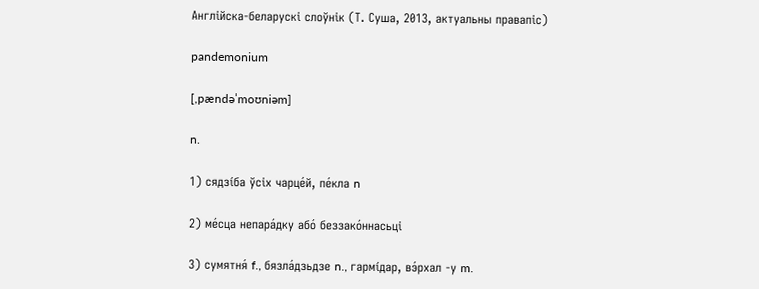Англійска-беларускі слоўнік (Т. Суша, 2013, актуальны правапіс)

pandemonium

[,pændəˈmoʊniəm]

n.

1) сядзі́ба ўсіх чарце́й, пе́кла n

2) ме́сца непара́дку або́ беззако́ннасьці

3) сумятня́ f., бязла́дзьдзе n., гармі́дар, вэ́рхал -у m.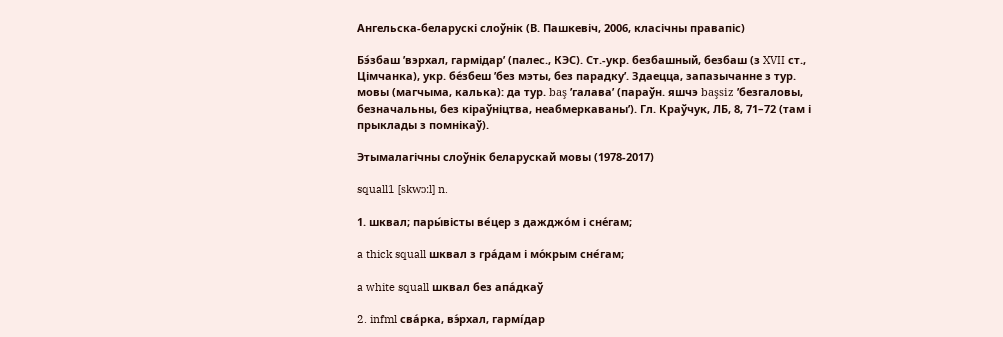Ангельска-беларускі слоўнік (В. Пашкевіч, 2006, класічны правапіс)

Бэ́збаш ’вэрхал, гармідар’ (палес., КЭС). Ст.-укр. безбашный, безбаш (з XVII ст., Цімчанка), укр. бе́збеш ’без мэты, без парадку’. Здаецца, запазычанне з тур. мовы (магчыма, калька): да тур. baş ’галава’ (параўн. яшчэ başsiz ’безгаловы, безначальны, без кіраўніцтва, неабмеркаваны’). Гл. Краўчук, ЛБ, 8, 71–72 (там і прыклады з помнікаў).

Этымалагічны слоўнік беларускай мовы (1978-2017)

squall1 [skwɔ:l] n.

1. шквал; пары́вісты ве́цер з дажджо́м і сне́гам;

a thick squall шквал з гра́дам і мо́крым сне́гам;

a white squall шквал без апа́дкаў

2. infml сва́рка, вэ́рхал, гармі́дар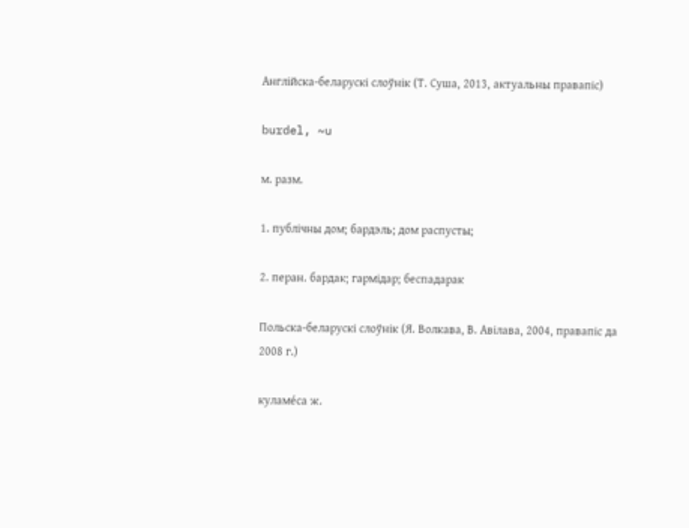Англійска-беларускі слоўнік (Т. Суша, 2013, актуальны правапіс)

burdel, ~u

м. разм.

1. публічны дом; бардэль; дом распусты;

2. перан. бардак; гармідар; беспадарак

Польска-беларускі слоўнік (Я. Волкава, В. Авілава, 2004, правапіс да 2008 г.)

куламе́са ж.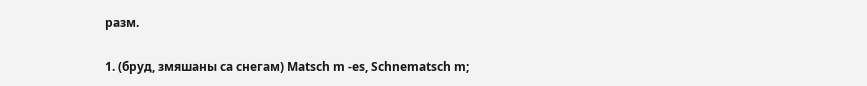разм.

1. (бруд, змяшаны са снегам) Matsch m -es, Schnematsch m;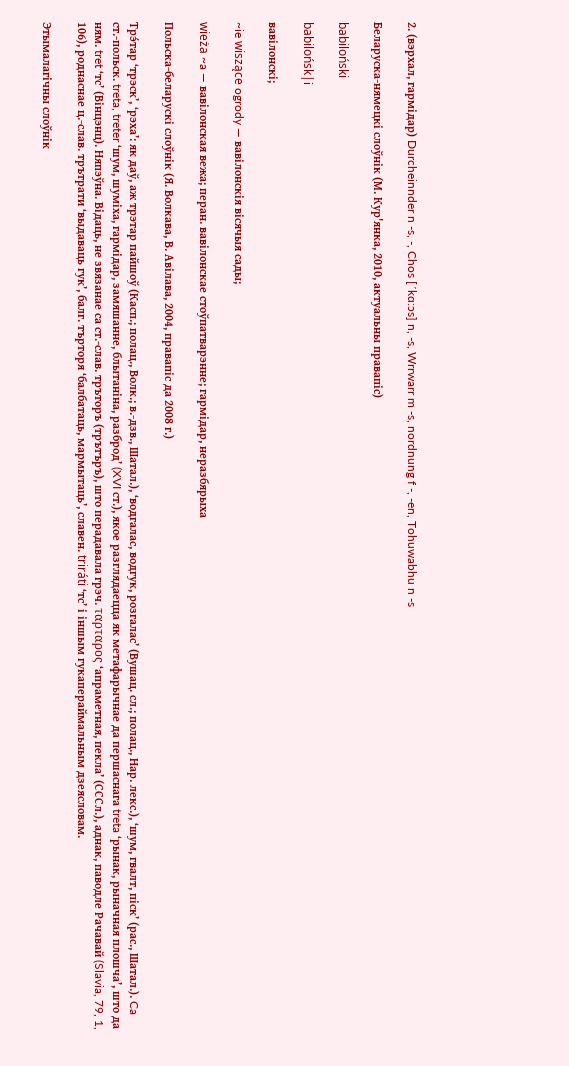2. (вэрхал, гармідар) Durcheinnder n -s, -, Chos [´kɑ:ɔs] n, -s, Wrrwarr m -s, nordnung f -, -en, Tohuwabhu n -s

Беларуска-нямецкі слоўнік (М. Кур'янка, 2010, актуальны правапіс)

babiloński

babilońsk|i

вавілонскі;

~ie wiszące ogrody — вавілонскія вісячыя сады;

wieża ~a — вавілонская вежа; перан. вавілонскае стоўпатварэнне; гармідар, неразбярыха

Польска-беларускі слоўнік (Я. Волкава, В. Авілава, 2004, правапіс да 2008 г.)

Трэ́тар ‘трэск’, ‘рэха’: як даў, аж трэтар пайшоў (Касп.; полац., Волк.; в.-дзв., Шатал.), ‘водгалас, водгук, розгалас’ (Вушац. сл.; полац., Нар. лекс.), ‘шум, гвалт, піск’ (рас., Шатал.). Ca ст.-польск. treta, treter ‘шум, шуміха, гармідар, замяшанне, блытаніна, разброд’ (XVI ст.), якое разглядаецца як метафарычнае да першаснага treta ‘рынак, рыначная плошча’, што да ням. tret ‘тс’ (Вінцэнц). Няпэўна. Відаць, не звязанае са ст.-слав. тръторъ (трътъръ), што перадавала грэч. ταρταρος ‘апраметная, пекла’ (СССл.), аднак, паводле Рачавай (Slavia, 79, 1, 106), роднаснае ц.-слав. трътрати ‘выдаваць гук’, балг. търторя ‘балбатаць, мармытаць’, славен. triráti ‘тс’ і іншым гукапераймальным дзеясловам.

Этымалагічны слоўнік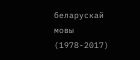беларускай мовы (1978-2017)